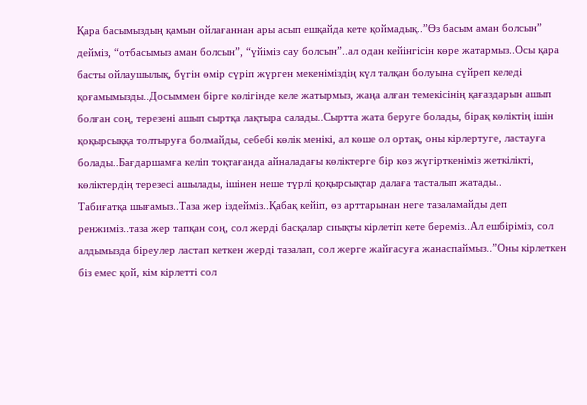Қара басымыздың қамын ойлағаннан ары асып ешқайда кете қоймадық..”Өз басым аман болсын” дейміз, “отбасымыз аман болсын”, “үйіміз сау болсын”..ал одан кейінгісін көре жатармыз..Осы қара басты ойлаушылық, бүгін өмір сүріп жүрген мекеніміздің күл талқан болуына сүйреп келеді қоғамымызды..Досыммен бірге көлігінде келе жатырмыз, жаңа алған темекісінің қағаздарын ашып болған соң, терезені ашып сыртқа лақтыра салады..Сыртта жата беруге болады, бірақ көліктің ішін қоқырсыққа толтыруға болмайды, себебі көлік менікі, ал көше ол ортақ, оны кірлертуге, ластауға болады..Бағдаршамға келіп тоқтағанда айналадағы көліктерге бір көз жүгірткеніміз жеткілікті, көліктердің терезесі ашылады, ішінен неше түрлі қоқырсықтар далаға тасталып жатады..
Табиғатқа шығамыз..Таза жер іздейміз..Қабақ кейіп, өз арттарынан неге тазаламайды деп ренжиміз..таза жер тапқан соң, сол жерді басқалар сиықты кірлетіп кете береміз..Ал ешбіріміз, сол алдымызда біреулер ластап кеткен жерді тазалап, сол жерге жайғасуға жанаспаймыз..”Оны кірлеткен біз емес қой, кім кірлетті сол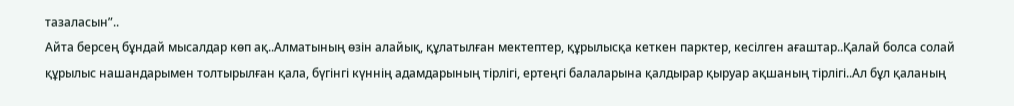тазаласын”..
Айта берсең бұндай мысалдар көп ақ..Алматының өзін алайық, құлатылған мектептер, құрылысқа кеткен парктер, кесілген ағаштар..Қалай болса солай құрылыс нашандарымен толтырылған қала, бүгінгі күннің адамдарының тірлігі, ертеңгі балаларына қалдырар қыруар ақшаның тірлігі..Ал бұл қаланың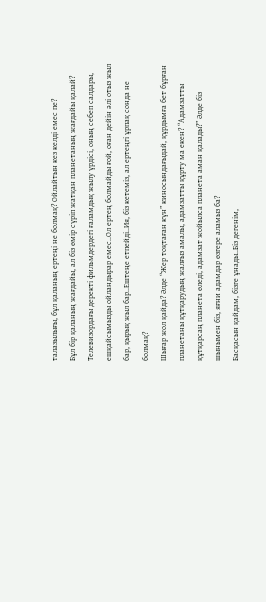талазылығы, бұл қаланың ертеңі не болмақ? Ойлайтын кез келді емес пе?
Бұл бір қаланың жағдайы, ал біз өмір сүріп жатқан планетаның жағдайы қалай? Телевизордағы деректі фильмдердегі ғаламдық жылу үрдісі, оның себеп салдары, ешқайсымызды ойландырар емес..Ол ертең болмайды ғой, оған дейін әлі отыз жыл бар, қырық жыл бар..Ештеңе етпейді..Ия, біз кетеміз, ал ертеңгі ұрпақ сонда не болмақ?
Шығар жол қайда? Әлде “Жер тоқтаған күн” киносындағыдай, құрдымға бет бұрған планетаны құтқарудың жалғыз амалы, адамзатты құрту ма екен? “Адамзатты құтқарсаң планета өледі, адамзат жойылса планета аман қалады?” Әлде біз шынымен біз, яғни адамдар өзгере аламыз ба?
Басқасын қайдам, бізге ұнады..Біз дегенім,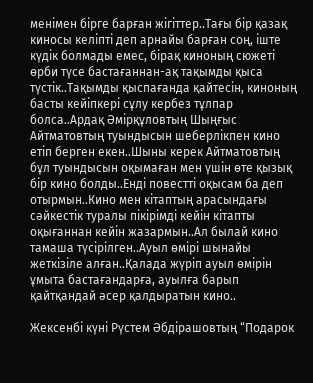менімен бірге барған жігіттер..Тағы бір қазақ киносы келіпті деп арнайы барған соң, іште күдік болмады емес, бірақ киноның сюжеті өрби түсе бастағаннан-ақ тақымды қыса түстік..Тақымды қыспағанда қайтесін, киноның басты кейіпкері сұлу кербез тұлпар болса..Ардақ Әмірқұловтың Шыңғыс Айтматовтың туындысын шеберлікпен кино етіп берген екен..Шыны керек Айтматовтың бұл туындысын оқымаған мен үшін өте қызық бір кино болды..Енді повестті оқысам ба деп отырмын..Кино мен кітаптың арасындағы сәйкестік туралы пікірімді кейін кітапты оқығаннан кейін жазармын..Ал былай кино тамаша түсірілген..Ауыл өмірі шынайы жеткізіле алған..Қалада жүріп ауыл өмірін ұмыта бастағандарға, ауылға барып қайтқандай әсер қалдыратын кино..

Жексенбі күні Рүстем Әбдірашовтың “Подарок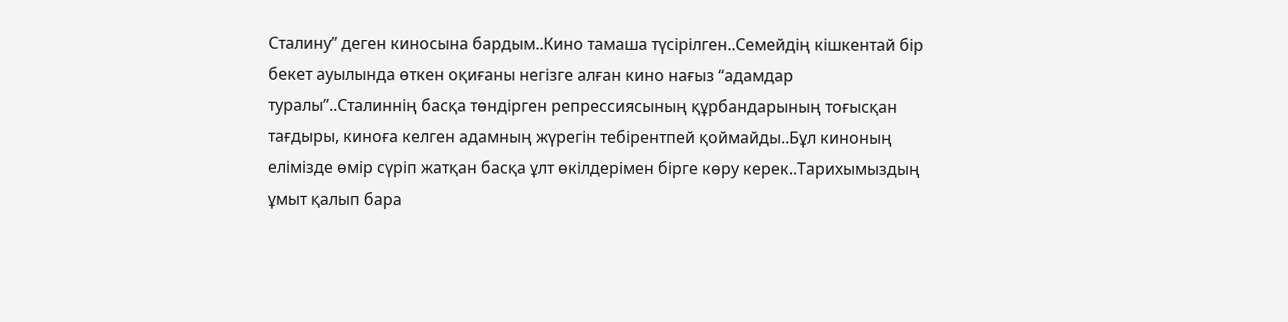Сталину” деген киносына бардым..Кино тамаша түсірілген..Семейдің кішкентай бір бекет ауылында өткен оқиғаны негізге алған кино нағыз “адамдар туралы”..Сталиннің басқа төндірген репрессиясының құрбандарының тоғысқан тағдыры, киноға келген адамның жүрегін тебірентпей қоймайды..Бұл киноның елімізде өмір сүріп жатқан басқа ұлт өкілдерімен бірге көру керек..Тарихымыздың ұмыт қалып бара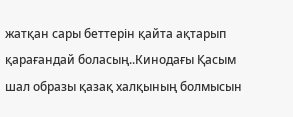жатқан сары беттерін қайта ақтарып қарағандай боласың..Кинодағы Қасым шал образы қазақ халқының болмысын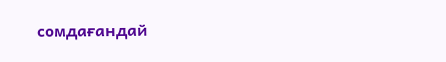сомдағандай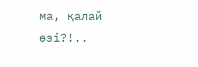ма, қалай өзі?!..